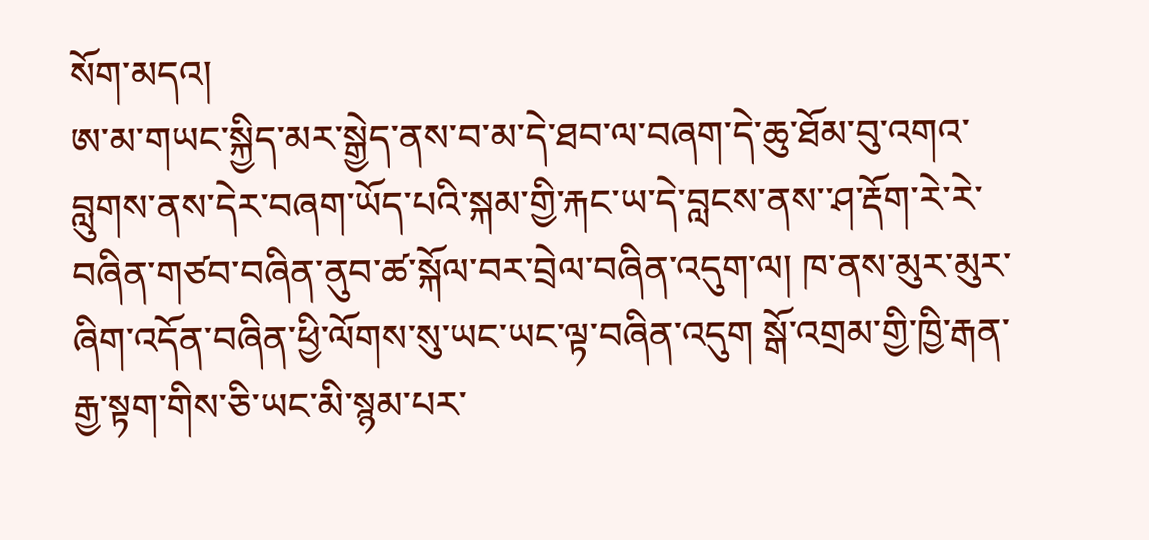སོག་མདའ།
ཨ་མ་གཡང་སྐྱིད་མར་སྒྱེད་ནས་བ་མ་དེ་ཐབ་ལ་བཞག་དེ་ཆུ་ཐོམ་བུ་འགའ་བླུགས་ནས་དེར་བཞག་ཡོད་པའི་སྐམ་གྱི་རྐང་ཡ་དེ་བླངས་ནས་་ཤ་རྡོག་རེ་རེ་བཞིན་གཙབ་བཞིན་ནུབ་ཚ་སྐོལ་བར་བྲེལ་བཞིན་འདུག་ལ། ཁ་ནས་མུར་མུར་ཞིག་འདོན་བཞིན་ཕྱི་ལོགས་སུ་ཡང་ཡང་ལྟ་བཞིན་འདུག སྒོ་འགྲམ་གྱི་ཁྱི་རྒན་རྒྱ་སྟག་གིས་ཅི་ཡང་མི་སྙམ་པར་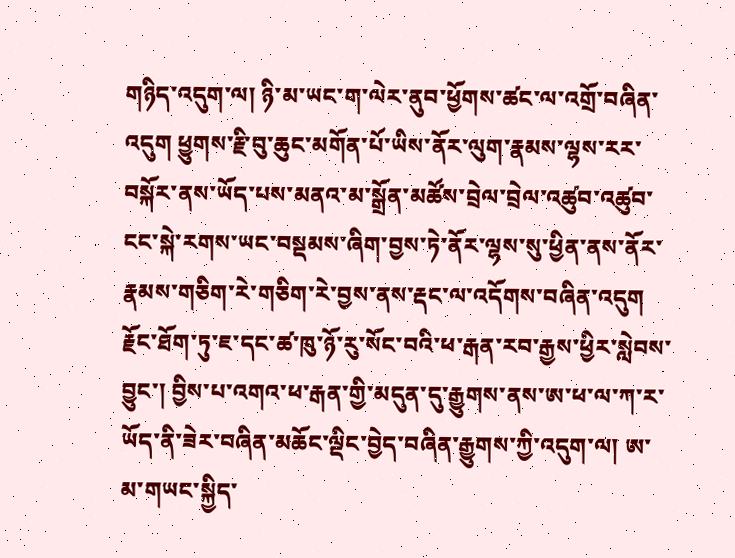གཉིད་འདུག་ལ། ཉི་མ་ཡང་ག་ལེར་ནུབ་ཕྱོགས་ཚང་ལ་འགྲོ་བཞིན་འདུག ཕྱུགས་རྗི་བུ་ཆུང་མགོན་པོ་ཡིས་ནོར་ལུག་རྣམས་ལྷས་རར་བསྐོར་ནས་ཡོད་པས་མནའ་མ་སྒྲོན་མཚོས་བྲེལ་བྲེལ་འཚུབ་འཚུབ་ངང་སྐེ་རགས་ཡང་བསྡམས་ཞིག་བྱས་ཏེ་ནོར་ལྷས་སུ་ཕྱིན་ནས་ནོར་རྣམས་གཅིག་རེ་གཅིག་རེ་བྱས་ནས་རྡང་ལ་འདོགས་བཞིན་འདུག རྗོང་ཐོག་ཏུ་ཇ་དང་ཚ་ཁུ་ཉོ་རུ་སོང་བའི་ཕ་རྒན་རབ་རྒྱས་ཕྱིར་སླེབས་བྱུང་། བྱིས་པ་འགའ་ཕ་རྒན་གྱི་མདུན་དུ་རྒྱུགས་ནས་ཨ་ཕ་ལ་ཀ་ར་ཡོད་ནི་ཟེར་བཞིན་མཆོང་ལྡིང་བྱེད་བཞིན་རྒྱུགས་ཀྱི་འདུག་ལ། ཨ་མ་གཡང་སྐྱིད་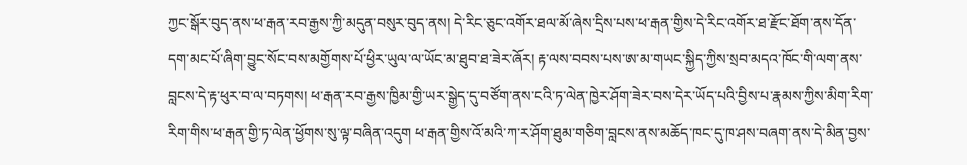ཀྱང་སྒོར་བུད་ནས་ཕ་རྒན་རབ་རྒྱས་ཀྱི་མདུན་བསུར་བུད་ནས། དེ་རིང་ཅུང་འགོར་ཐལ་མོ་ཞེས་དྲིས་པས་ཕ་རྒན་གྱིས་དེ་རིང་འགོར་ཐ་རྫོང་ཐོག་ནས་དོན་དག་མང་པོ་ཞིག་བྱུང་སོང་བས་མགྱོགས་པོ་ཕྱིར་ཡུལ་ལ་ཡོང་མ་ཐུབ་ཐ་ཟེར་ཞོར། རྟ་ལས་བབས་པས་ཨ་མ་གཡང་སྐྱིད་ཀྱིས་སྲབ་མདའ་ཁོང་གི་ལག་ནས་བླངས་དེ་རྟ་ཕུར་བ་ལ་བཏགས། ཕ་རྒན་རབ་རྒྱས་ཁྱིམ་གྱི་ཡར་སྒྱེད་དུ་བཙོག་ནས་ངའི་ཏ་ལེན་ཁྱེར་ཤོག་ཟེར་བས་དེར་ཡོད་པའི་བྱིས་པ་རྣམས་ཀྱིས་མིག་རིག་རིག་གིས་ཕ་རྒན་གྱི་ཏ་ལེན་ཕྱོགས་སུ་ལྟ་བཞིན་འདུག ཕ་རྒན་གྱིས་འོ་མའི་ཀ་ར་ཤོག་ཐུམ་གཅིག་བླངས་ནས་མཆོད་ཁང་དུ་ཁ་ཤས་བཞག་ནས་དེ་མིན་བྱས་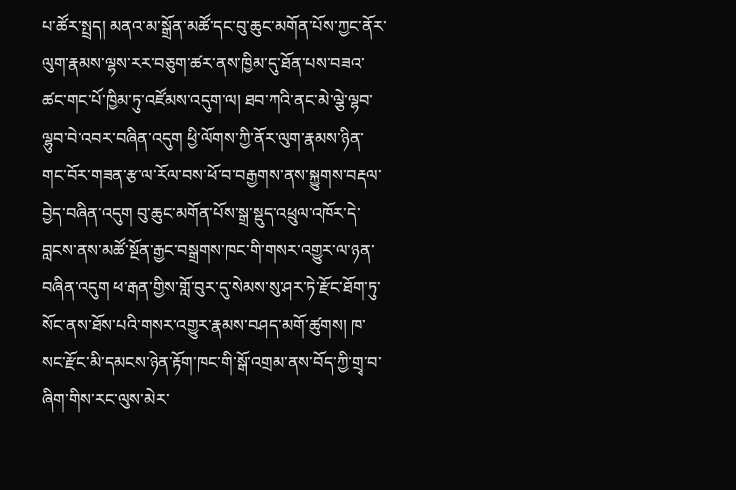པ་ཚོར་སྤྲད། མནའ་མ་སྒྲོན་མཚོ་དང་བུ་ཆུང་མགོན་པོས་ཀྱང་ནོར་ལུག་རྣམས་ལྷས་རར་བཅུག་ཚར་ནས་ཁྱིམ་དུ་ཐོན་པས་བཟའ་ཚང་གང་པོ་ཁྱིམ་ཏུ་འཛོམས་འདུག་ལ། ཐབ་ཀའི་ནང་མེ་ལྕེ་ལྷབ་ལྷུབ་བེ་འབར་བཞིན་འདུག ཕྱི་ལོགས་ཀྱི་ནོར་ལུག་རྣམས་ཉིན་གང་བོར་གཟན་རྩ་ལ་རོལ་བས་ཕོ་བ་བརྒྱགས་ནས་སྐྱུགས་བརྡལ་བྱེད་བཞིན་འདུག བུ་ཆུང་མགོན་པོས་སྒྲ་སྡུད་འཕྲུལ་འཁོར་དེ་བླངས་ནས་མཚོ་སྔོན་རྒྱང་བསྒྲགས་ཁང་གི་གསར་འགྱུར་ལ་ཉན་བཞིན་འདུག ཕ་རྒན་གྱིས་གློ་བུར་དུ་སེམས་སུ་ཤར་ཏེ་རྫོང་ཐོག་ཏུ་སོང་ནས་ཐོས་པའི་གསར་འགྱུར་རྣམས་བཤད་མགོ་ཚུགས། ཁ་སང་རྫོང་མི་དམངས་ཉེན་རྟོག་ཁང་གི་སྒོ་འགྲམ་ནས་བོད་ཀྱི་གྲྭ་བ་ཞིག་གིས་རང་ལུས་མེར་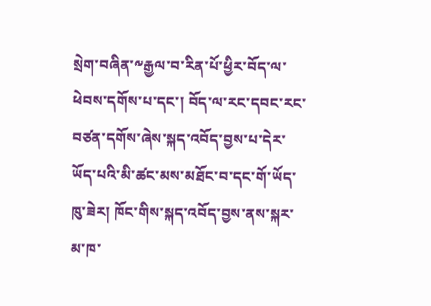སྲེག་བཞིན་༸རྒྱལ་བ་རིན་པོ་ཕྱིར་བོད་ལ་ཕེབས་དགོས་པ་དང་། བོད་ལ་རང་དབང་རང་བཙན་དགོས་ཞེས་སྐད་འབོད་བྱས་པ་དེར་ཡོད་པའི་མི་ཚང་མས་མཐོང་བ་དང་གོ་ཡོད་ཁུ་ཟེར། ཁོང་གིས་སྐད་འབོད་བྱས་ནས་སྐར་མ་ཁ་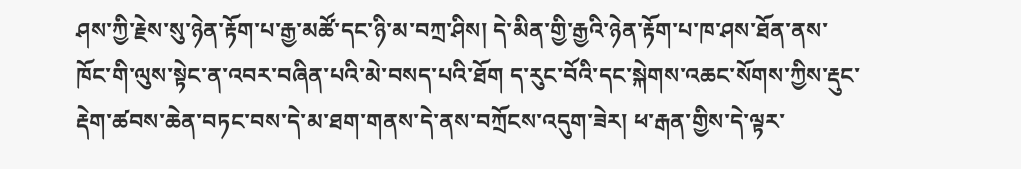ཤས་ཀྱི་རྗེས་སུ་ཉེན་རྟོག་པ་རྒྱ་མཚོ་དང་ཉི་མ་བཀྲ་ཤིས། དེ་མིན་གྱི་རྒྱའི་ཉེན་རྟོག་པ་ཁ་ཤས་ཐོན་ནས་ཁོང་གི་ལུས་སྟེང་ན་འབར་བཞིན་པའི་མེ་བསད་པའི་ཐོག ད་རུང་བོའི་དང་སྐེགས་འཆང་སོགས་ཀྱིས་རྡུང་རྡེག་ཚབས་ཆེན་བཏང་བས་དེ་མ་ཐག་གནས་དེ་ནས་བཀྲོངས་འདུག་ཟེར། ཕ་རྒན་གྱིས་དེ་ལྟར་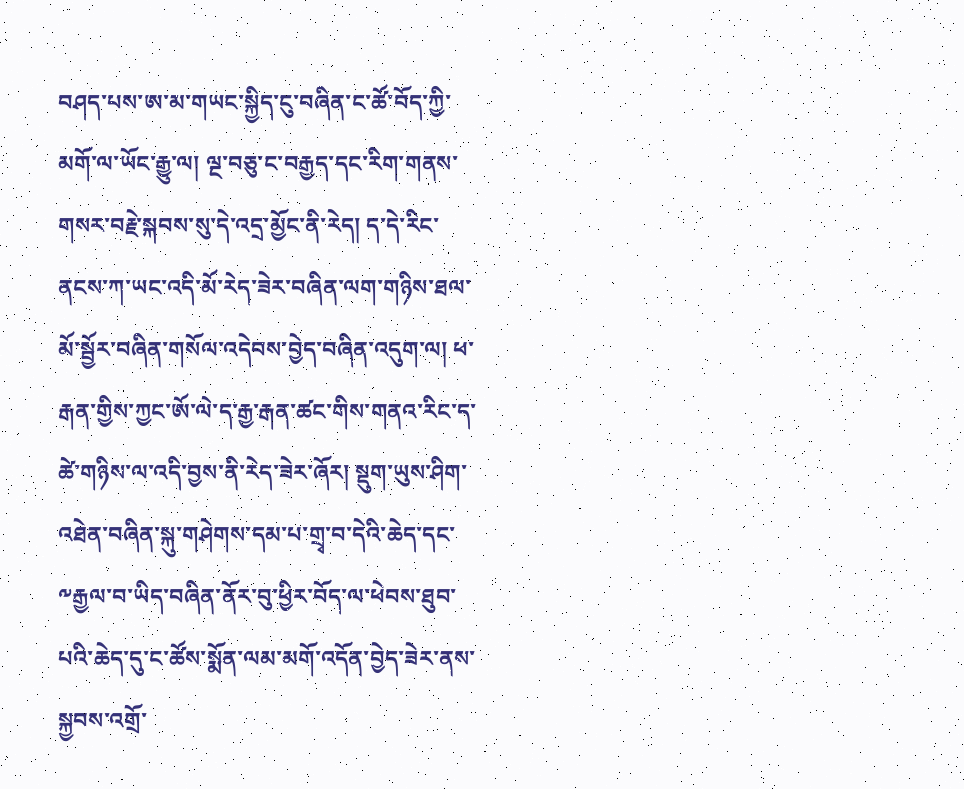བཤད་པས་ཨ་མ་གཡང་སྐྱིད་ངུ་བཞིན་ང་ཚོ་བོད་ཀྱི་མགོ་ལ་ཡོང་རྒྱུ་ལ། ལྔ་བཅུ་ང་བརྒྱད་དང་རིག་གནས་གསར་བརྗེ་སྐབས་སུ་དེ་འདྲ་མྱོང་ནི་རེད། ད་དེ་རིང་ནངས་ཀ་ཡང་འདི་མོ་རེད་ཟེར་བཞིན་ལག་གཉིས་ཐལ་མོ་སྦྱོར་བཞིན་གསོལ་འདེབས་བྱེད་བཞིན་འདུག་ལ། ཕ་རྒན་གྱིས་ཀྱང་ཨོ་ལེ་ད་རྒྱ་རྒན་ཚང་གིས་གནའ་རིང་ད་ཚེ་གཉིས་ལ་འདི་བྱས་ནི་རེད་ཟེར་ཞོར། སྡུག་ཡུས་ཤིག་འཐེན་བཞིན་སྐུ་གཤེགས་དམ་པ་གྲྭ་བ་དེའི་ཆེད་དང་༸རྒྱལ་བ་ཡིད་བཞིན་ནོར་བུ་ཕྱིར་བོད་ལ་ཕེབས་ཐུབ་པའི་ཆེད་དུ་ང་ཚོས་སྨོན་ལམ་མགོ་འདོན་བྱེད་ཟེར་ནས་སྐྱབས་འགྲོ་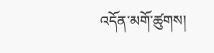འདོན་མགོ་ཚུགས།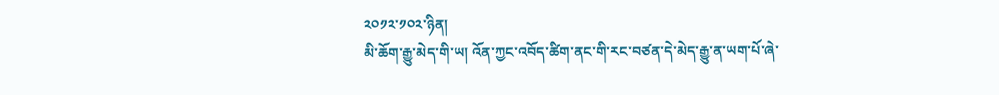༢༠༡༢་༡༠༢་ཉིན།
མི་ཆོག་རྒྱུ་མེད་གི་ཡ། འོན་ཀྱང་འབོད་ཚིག་ནང་གི་རང་བཙན་དེ་མེད་རྒྱུ་ན་ཡག་པོ་ཞེ་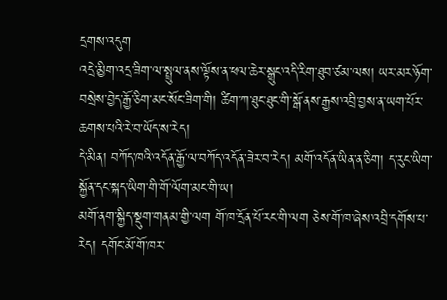དྲགས་འདུག
འདྲེ་མྱིག་འདྲ་ཟིག་ལ་སྤྲུལ་ནས་ལྟོས་ན་ཕལ་ཆེར་སྒྲུང་འདི་རིག་ཐུབ་ཙམ་ལས། ཡར་མར་ཉོག་བསྲེས་བྱེད་རྒྱོ་ཅིག་མང་སོང་ཟིག་གི། ཚིག་ཀ་ཐུང་ཐུང་གི་སྒོ་ནས་རྒྱས་འབྲི་བྱས་ན་ཡག་པོར་ཆགས་པའི་རེ་བ་ཡོད་ས་རེད།
དེ་མིན། བཀོད་ཁའི་འདོན་རྒྱོ་ལ་བཀོད་འདོན་ཟེར་བ་རེད། མགོ་འདོན་ཡིན་ན་ཅིག། ད་རུང་ཡིག་སྐྱོན་དང་སྐད་ཡིག་གི་གོ་ལོག་མང་གི་ཡ།
མགོ་ནག་སྐྱིད་སྡུག་གནམ་གྱི་ལག གོ་ཁ་དྲོན་པོ་རང་གི་ལག ཅེས་གོ་ཁ་ཞེས་འབྲི་དགོས་པ་རེད། དགོང་མོ་གོ་ཁར་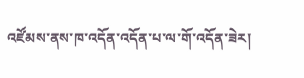འཛོམས་ནས་ཁ་འདོན་འདོན་པ་ལ་གོ་འདོན་ཟེར།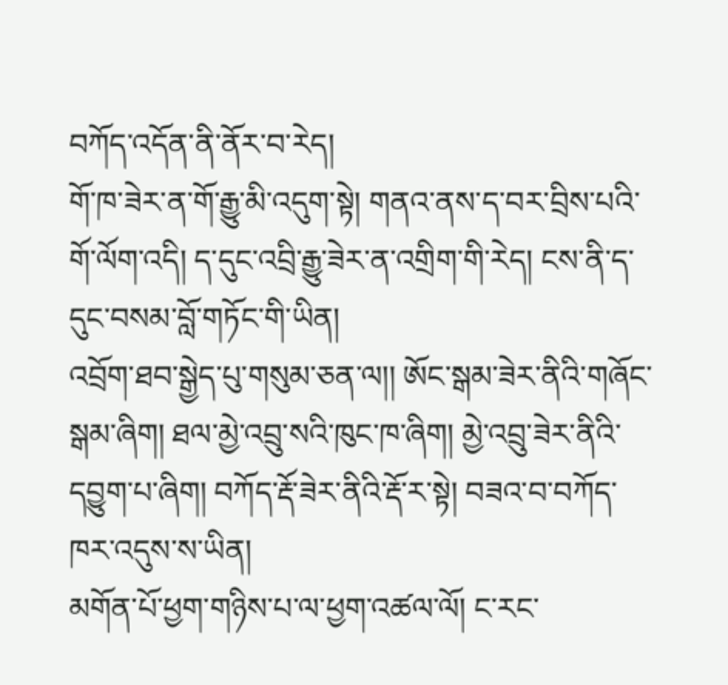བཀོད་འདོན་ནི་ནོར་བ་རེད།
གོ་ཁ་ཟེར་ན་གོ་རྒྱུ་མི་འདུག་སྟེ། གནའ་ནས་ད་བར་བྲིས་པའི་གོ་ལོག་འདི། ད་དུང་འབྲི་རྒྱུ་ཟེར་ན་འགྲིག་གི་རེད། ངས་ནི་ད་དུང་བསམ་བློ་གཏོང་གི་ཡིན།
འབྲོག་ཐབ་སྒྱེད་པུ་གསུམ་ཅན་ལ།། ཨོང་སྒམ་ཟེར་ནིའི་གཞོང་སྒམ་ཞིག། ཐལ་མྱེ་འབྲུ་སའི་ཁུང་ཁ་ཞིག། མྱེ་འབྲུ་ཟེར་ནིའི་དབྱུག་པ་ཞིག། བཀོད་རྡོ་ཟེར་ནིའི་རྡོ་ར་སྟེ། བཟའ་བ་བཀོད་ཁར་འདུས་ས་ཡིན།
མགོན་པོ་ཕྱག་གཉིས་པ་ལ་ཕྱག་འཚལ་ལོ། ང་རང་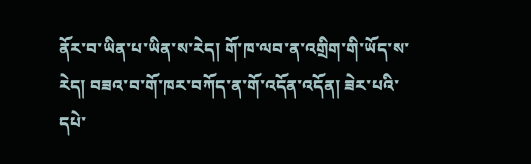ནོར་བ་ཡིན་པ་ཡིན་ས་རེད། གོ་ཁ་ལབ་ན་འགྲིག་གི་ཡོད་ས་རེད། བཟའ་བ་གོ་ཁར་བཀོད་ན་གོ་འདོན་འདོན། ཟེར་པའི་དཔེ་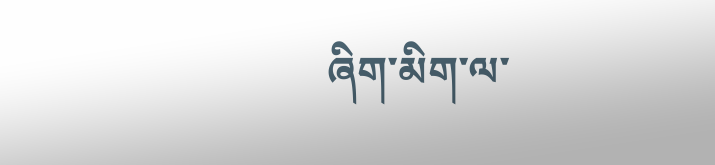ཞིག་མིག་ལ་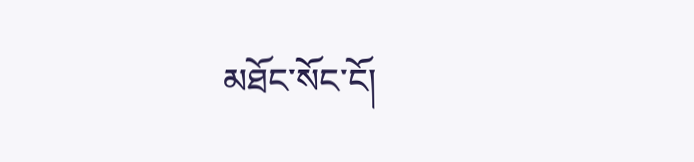མཐོང་སོང་ངོ།